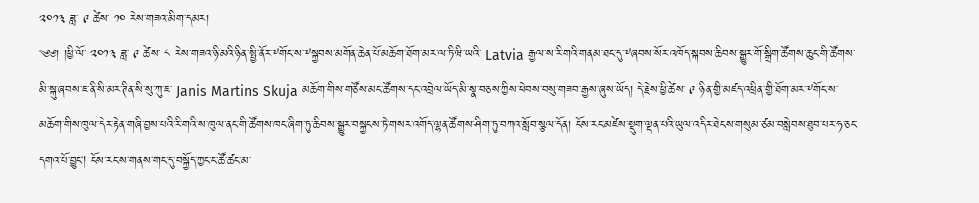༢༠༡༣ ཟླ་ ༩ ཚེས་ ༡༠ རེས་གཟའ་མིག་དམར།
༄༅། །ཕྱི་ལོ་ ༢༠༡༣ ཟླ་ ༩ ཚེས་ ༨ རེས་གཟའ་ཉི་མའི་ཉིན་སྤྱི་ནོར་༸གོང་ས་༸སྐྱབས་མགོན་ཆེན་པོ་མཆོག་ཐོག་མར་ལ་ཏི་ཝི་ཡའི་ Latvia རྒྱལ་ས་རི་གའི་གནམ་ཐང་དུ་༸ཞབས་སོར་འཁོད་སྐབས་ཆིབས་སྒྱུར་གོ་སྒྲིག་ཚོགས་ཆུང་གི་ཚོགས་མི་སྐུ་ཞབས་ཇ་ནི་སི་མར་ཊིན་སི་སུ་ཀུ་ཇ་ Janis Martins Skuja མཆོག་གིས་གཙོས་མང་ཚོགས་དང་འབྲེལ་ཡོད་མི་སྣ་བཅས་ཀྱིས་ཕེབས་བསུ་གཟབ་རྒྱས་ཞུས་ཡོད། དེ་རྗེས་ཕྱི་ཚེས་ ༩ ཉིན་གྱི་མཛད་འཕྲིན་གྱི་ཐོག་མར་༸གོང་ས་མཆོག་གིས་ཁུལ་དེར་རྟེན་གཞི་བྱས་པའི་རི་གའི་ས་ཁུལ་ནང་གི་ཚོགས་ཁང་ཞིག་ཏུ་ཆིབས་སྒྱུར་བསྐྱངས་ཏེ་གསར་འགོད་ལྷན་ཚོགས་ཤིག་ཏུ་བཀའ་སློབ་སྩལ་དོན། ངོས་རང་མཛེས་སྡུག་ལྡན་པའི་ཡུལ་འདིར་ཐེངས་གསུམ་ཙམ་བསླེབས་ཐུབ་པར་ཧ་ཅང་དགའ་པོ་བྱུང། ངོས་རང་ས་གནས་གང་དུ་བསྐྱོད་ཀྱང་ང་ཚོ་ཚང་མ་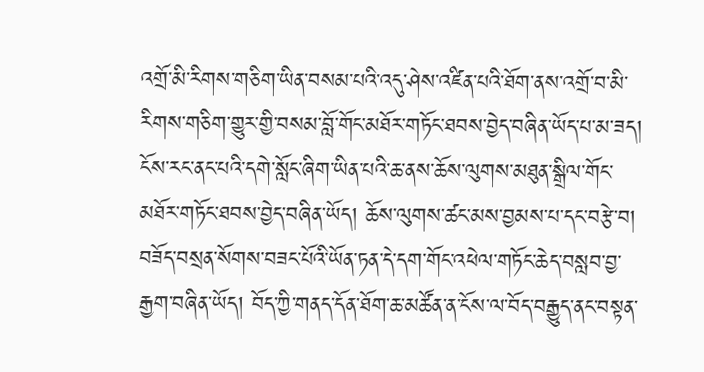འགྲོ་མི་རིགས་གཅིག་ཡིན་བསམ་པའི་འདུ་ཤེས་འཛིན་པའི་ཐོག་ནས་འགྲོ་བ་མི་རིགས་གཅིག་གྱུར་གྱི་བསམ་བློ་གོང་མཐོར་གཏོང་ཐབས་བྱེད་བཞིན་ཡོད་པ་མ་ཟད། ངོས་རང་ནང་པའི་དགེ་སློང་ཞིག་ཡིན་པའི་ཆ་ནས་ཆོས་ལུགས་མཐུན་སྒྲིལ་གོང་མཐོར་གཏོང་ཐབས་བྱེད་བཞིན་ཡོད། ཆོས་ལུགས་ཚང་མས་བྱམས་པ་དང་བརྩེ་བ། བཟོད་བསྲན་སོགས་བཟང་པོའི་ཡོན་ཏན་དེ་དག་གོང་འཕེལ་གཏོང་ཆེད་བསླབ་བྱ་རྒྱག་བཞིན་ཡོད། བོད་ཀྱི་གནད་དོན་ཐོག་ཆ་མཚོན་ན་ངོས་ལ་བོད་བརྒྱུད་ནང་བསྟན་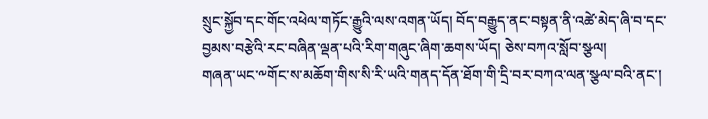སྲུང་སྐྱོབ་དང་གོང་འཕེལ་གཏོང་རྒྱུའི་ལས་འགན་ཡོད། བོད་བརྒྱུད་ནང་བསྟན་ནི་འཚེ་མེད་ཞི་བ་དང་བྱམས་བརྩེའི་རང་བཞིན་ལྡན་པའི་རིག་གཞུང་ཞིག་ཆགས་ཡོད། ཅེས་བཀའ་སློབ་སྩལ།
གཞན་ཡང་༸གོང་ས་མཆོག་གིས་སི་རི་ཡའི་གནད་དོན་ཐོག་གི་དྲི་བར་བཀའ་ལན་སྩལ་བའི་ནང་།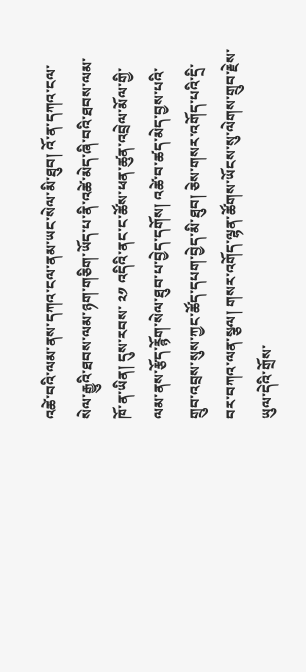འཚེ་བའི་ལམ་ནས་དཀའ་ངལ་ནམ་ཡང་སེལ་མི་ཐུབ། འོ་ན་དཀའ་ངལ་སེལ་རྒྱུའི་ཐབས་ལམ་ཉག་གཅིག་ཡོད་པ་ནི་འཚེ་མེད་ཞི་བའི་ཐབས་ལམ་ཁོ་ན་ཡིན། དུས་རབས་ ༢༡ འདིའི་ནང་ང་ཚོས་ཕན་ཚུན་འབྲེལ་མོལ་གྱི་ལམ་ནས་རྩོད་རྙོག་སེལ་ཐུབ་པ་བྱེད་དགོས། འཚེ་བ་ཚད་མེད་བྱས་པའི་གྲུབ་འབྲས་སུས་ཀྱང་ཚོད་དཔག་བྱེད་མི་ཐུབ། ཅེས་གསར་འགོད་པའི་དྲི་བར་བཀའ་ལན་སྩལ། གསར་འགོད་ལྷན་ཚོགས་ཡོངས་སུ་ལེགས་གྲུབ་རྗེས་ཡུལ་དེའི་གྲོས་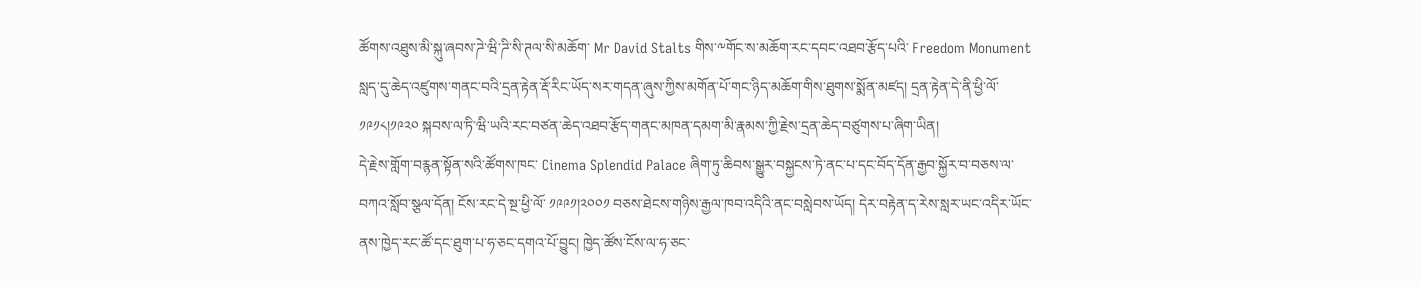ཚོགས་འཐུས་མི་སྐུ་ཞབས་ཌེ་ཝི་ཌི་སི་ཊལ་སི་མཆོག་ Mr David Stalts གིས་༸གོང་ས་མཆོག་རང་དབང་འཐབ་རྩོད་པའི་ Freedom Monument སླད་དུ་ཆེད་འཛུགས་གནང་བའི་དྲན་རྟེན་རྡོ་རིང་ཡོད་སར་གདན་ཞུས་ཀྱིས་མགོན་པོ་གང་ཉིད་མཆོག་གིས་ཐུགས་སྨོན་མཛད། དྲན་རྟེན་དེ་ནི་ཕྱི་ལོ་ ༡༩༡༨།༡༩༢༠ སྐབས་ལ་ཏི་ཝི་ཡའི་རང་བཙན་ཆེད་འཐབ་རྩོད་གནང་མཁན་དམག་མི་རྣམས་ཀྱི་རྗེས་དྲན་ཆེད་བཙུགས་པ་ཞིག་ཡིན།
དེ་རྗེས་གློག་བརྙན་སྟོན་སའི་ཚོགས་ཁང་ Cinema Splendid Palace ཞིག་ཏུ་ཆིབས་སྒྱུར་བསྐྱངས་ཏེ་ནང་པ་དང་བོད་དོན་རྒྱབ་སྐྱོར་བ་བཅས་ལ་བཀའ་སློབ་སྩལ་དོན། ངོས་རང་དེ་སྔ་ཕྱི་ལོ་ ༡༩༩༡།༢༠༠༡ བཅས་ཐེངས་གཉིས་རྒྱལ་ཁབ་འདིའི་ནང་བསླེབས་ཡོད། དེར་བརྟེན་ད་རེས་སླར་ཡང་འདིར་ཡོང་ནས་ཁྱེད་རང་ཚོ་དང་ཐུག་པ་ཧ་ཅང་དགའ་པོ་བྱུང། ཁྱེད་ཚོས་ངོས་ལ་ཧ་ཅང་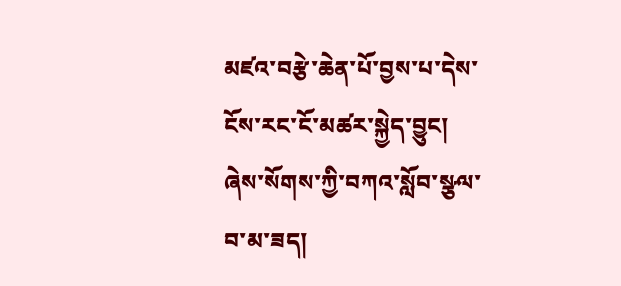མཛའ་བརྩེ་ཆེན་པོ་བྱས་པ་དེས་ངོས་རང་ངོ་མཚར་སྐྱེད་བྱུང། ཞེས་སོགས་ཀྱི་བཀའ་སློབ་སྩལ་བ་མ་ཟད།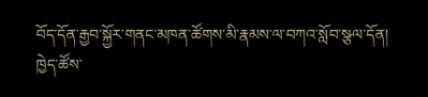བོད་དོན་རྒྱབ་སྐྱོར་གནང་མཁན་ཚོགས་མི་རྣམས་ལ་བཀའ་སློབ་སྩལ་དོན། ཁྱེད་ཚོས་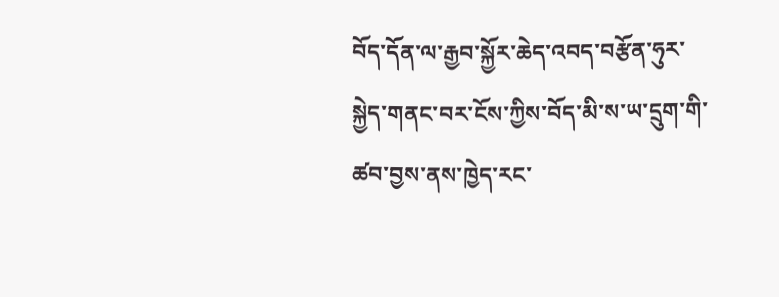བོད་དོན་ལ་རྒྱབ་སྐྱོར་ཆེད་འབད་བརྩོན་ཧུར་སྐྱེད་གནང་བར་ངོས་ཀྱིས་བོད་མི་ས་ཡ་དྲུག་གི་ཚབ་བྱས་ནས་ཁྱེད་རང་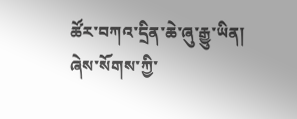ཚོར་བཀའ་དྲིན་ཆེ་ཞུ་རྒྱུ་ཡིན། ཞེས་སོགས་ཀྱི་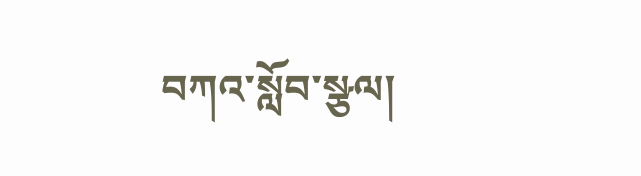བཀའ་སློབ་སྩལ།